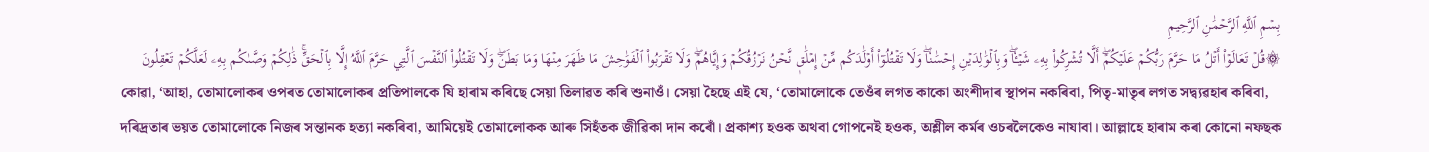بِسۡمِ ٱللَّهِ ٱلرَّحۡمَٰنِ ٱلرَّحِيمِ
۞قُلۡ تَعَالَوۡاْ أَتۡلُ مَا حَرَّمَ رَبُّكُمۡ عَلَيۡكُمۡۖ أَلَّا تُشۡرِكُواْ بِهِۦ شَيۡـٔٗاۖ وَبِٱلۡوَٰلِدَيۡنِ إِحۡسَٰنٗاۖ وَلَا تَقۡتُلُوٓاْ أَوۡلَٰدَكُم مِّنۡ إِمۡلَٰقٖ نَّحۡنُ نَرۡزُقُكُمۡ وَإِيَّاهُمۡۖ وَلَا تَقۡرَبُواْ ٱلۡفَوَٰحِشَ مَا ظَهَرَ مِنۡهَا وَمَا بَطَنَۖ وَلَا تَقۡتُلُواْ ٱلنَّفۡسَ ٱلَّتِي حَرَّمَ ٱللَّهُ إِلَّا بِٱلۡحَقِّۚ ذَٰلِكُمۡ وَصَّىٰكُم بِهِۦ لَعَلَّكُمۡ تَعۡقِلُونَ
কোৱা, ‘আহা, তোমালোকৰ ওপৰত তোমালোকৰ প্ৰতিপালকে যি হাৰাম কৰিছে সেয়া তিলাৱত কৰি শুনাওঁ। সেয়া হৈছে এই যে, ‘তোমালোকে তেওঁৰ লগত কাকো অংশীদাৰ স্থাপন নকৰিবা, পিতৃ-মাতৃৰ লগত সদ্ব্যৱহাৰ কৰিবা, দৰিদ্ৰতাৰ ভয়ত তোমালোকে নিজৰ সন্তানক হত্যা নকৰিবা, আমিয়েই তোমালোকক আৰু সিহঁতক জীৱিকা দান কৰোঁ। প্ৰকাশ্য হওক অথবা গোপনেই হওক, অশ্লীল কৰ্মৰ ওচৰলৈকেও নাযাবা। আল্লাহে হাৰাম কৰা কোনো নফছক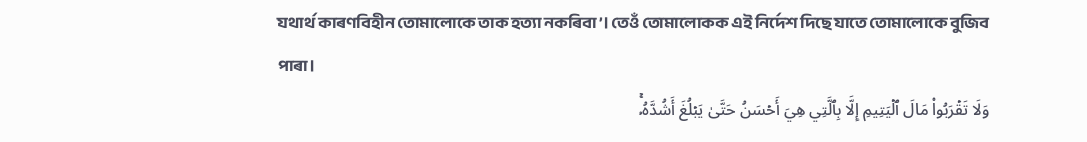যথাৰ্থ কাৰণবিহীন তোমালোকে তাক হত্যা নকৰিবা’। তেওঁ তোমালোকক এই নিৰ্দেশ দিছে যাতে তোমালোকে বুজিব পাৰা।
وَلَا تَقۡرَبُواْ مَالَ ٱلۡيَتِيمِ إِلَّا بِٱلَّتِي هِيَ أَحۡسَنُ حَتَّىٰ يَبۡلُغَ أَشُدَّهُۥۚ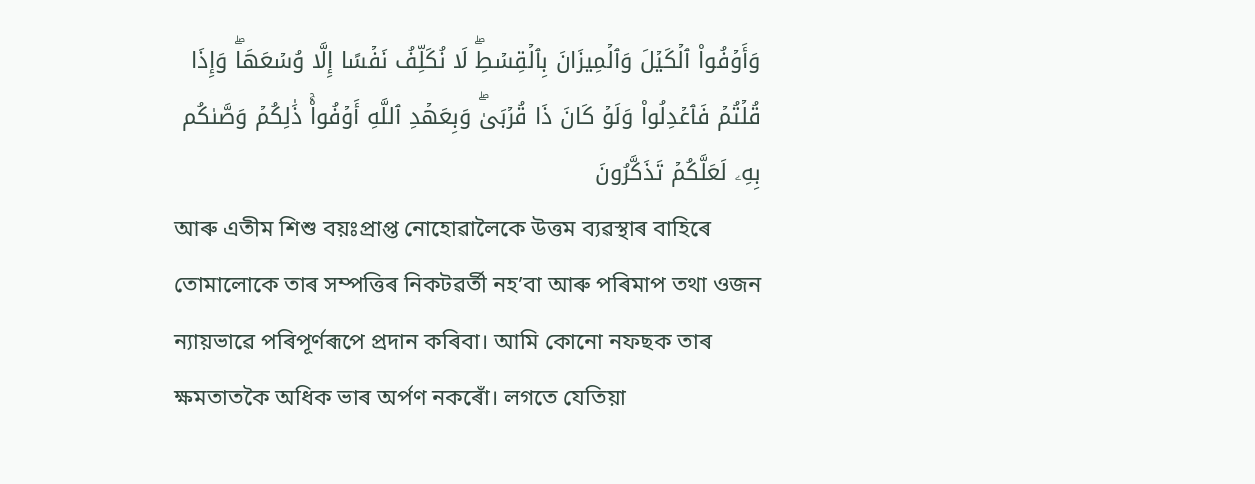وَأَوۡفُواْ ٱلۡكَيۡلَ وَٱلۡمِيزَانَ بِٱلۡقِسۡطِۖ لَا نُكَلِّفُ نَفۡسًا إِلَّا وُسۡعَهَاۖ وَإِذَا قُلۡتُمۡ فَٱعۡدِلُواْ وَلَوۡ كَانَ ذَا قُرۡبَىٰۖ وَبِعَهۡدِ ٱللَّهِ أَوۡفُواْۚ ذَٰلِكُمۡ وَصَّىٰكُم بِهِۦ لَعَلَّكُمۡ تَذَكَّرُونَ
আৰু এতীম শিশু বয়ঃপ্ৰাপ্ত নোহোৱালৈকে উত্তম ব্যৱস্থাৰ বাহিৰে তোমালোকে তাৰ সম্পত্তিৰ নিকটৱৰ্তী নহ’বা আৰু পৰিমাপ তথা ওজন ন্যায়ভাৱে পৰিপূৰ্ণৰূপে প্ৰদান কৰিবা। আমি কোনো নফছক তাৰ ক্ষমতাতকৈ অধিক ভাৰ অৰ্পণ নকৰোঁ। লগতে যেতিয়া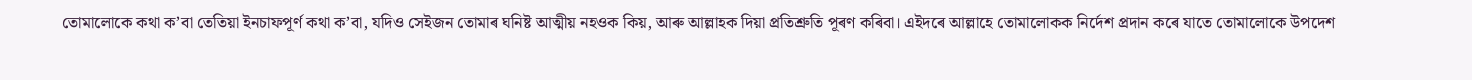তোমালোকে কথা ক’বা তেতিয়া ইনচাফপূৰ্ণ কথা ক’বা, যদিও সেইজন তোমাৰ ঘনিষ্ট আত্মীয় নহওক কিয়, আৰু আল্লাহক দিয়া প্ৰতিশ্ৰুতি পূৰণ কৰিবা। এইদৰে আল্লাহে তোমালোকক নিৰ্দেশ প্ৰদান কৰে যাতে তোমালোকে উপদেশ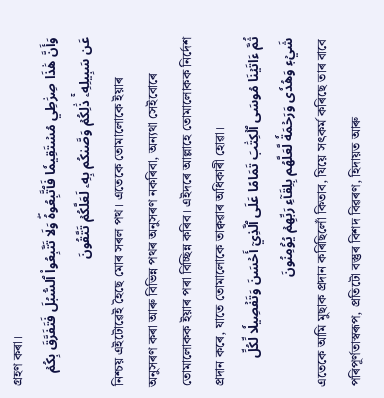গ্ৰহণ কৰা।
وَأَنَّ هَٰذَا صِرَٰطِي مُسۡتَقِيمٗا فَٱتَّبِعُوهُۖ وَلَا تَتَّبِعُواْ ٱلسُّبُلَ فَتَفَرَّقَ بِكُمۡ عَن سَبِيلِهِۦۚ ذَٰلِكُمۡ وَصَّىٰكُم بِهِۦ لَعَلَّكُمۡ تَتَّقُونَ
নিশ্চয় এইটোৱেই হৈছে মোৰ সৰল পথ। এতেকে তোমালোকে ইয়াৰ অনুসৰণ কৰা আৰু বিভিন্ন পথৰ অনুসৰণ নকৰিবা, অন্যথা সেইবোৰে তোমালোকক ইয়াৰ পৰা বিচ্ছিন্ন কৰিব। এইদৰে আল্লাহে তোমালোকক নিৰ্দেশ প্ৰদান কৰে, যাতে তোমালোকে তাক্বৱাৰ অধিকাৰী হোৱা।
ثُمَّ ءَاتَيۡنَا مُوسَى ٱلۡكِتَٰبَ تَمَامًا عَلَى ٱلَّذِيٓ أَحۡسَنَ وَتَفۡصِيلٗا لِّكُلِّ شَيۡءٖ وَهُدٗى وَرَحۡمَةٗ لَّعَلَّهُم بِلِقَآءِ رَبِّهِمۡ يُؤۡمِنُونَ
এতেকে আমি মুছাক প্ৰদান কৰিছিলোঁ কিতাব, যিয়ে সৎকৰ্ম কৰিছে তাৰ বাবে পৰিপূৰ্ণতাস্বৰূপ, প্ৰতিটো বস্তুৰ বিশদ বিৱৰণ, হিদায়ত আৰু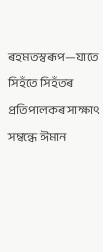ৰহমতস্বৰূপ—যাতে সিহঁতে সিহঁতৰ প্ৰতিপালকৰ সাক্ষাৎ সম্বন্ধে ঈমান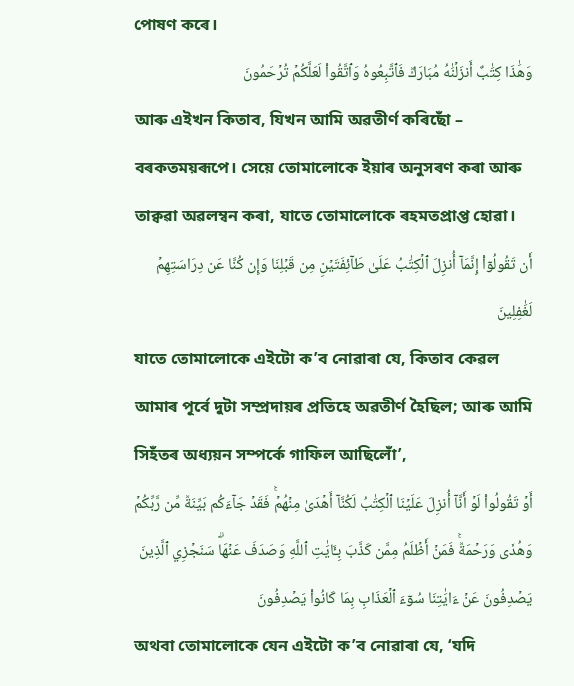পোষণ কৰে।
وَهَٰذَا كِتَٰبٌ أَنزَلۡنَٰهُ مُبَارَكٞ فَٱتَّبِعُوهُ وَٱتَّقُواْ لَعَلَّكُمۡ تُرۡحَمُونَ
আৰু এইখন কিতাব, যিখন আমি অৱতীৰ্ণ কৰিছোঁ – বৰকতময়ৰূপে। সেয়ে তোমালোকে ইয়াৰ অনুসৰণ কৰা আৰু তাক্বৱা অৱলম্বন কৰা, যাতে তোমালোকে ৰহমতপ্ৰাপ্ত হোৱা।
أَن تَقُولُوٓاْ إِنَّمَآ أُنزِلَ ٱلۡكِتَٰبُ عَلَىٰ طَآئِفَتَيۡنِ مِن قَبۡلِنَا وَإِن كُنَّا عَن دِرَاسَتِهِمۡ لَغَٰفِلِينَ
যাতে তোমালোকে এইটো ক’ব নোৱাৰা যে, কিতাব কেৱল আমাৰ পূৰ্বে দুটা সম্প্ৰদায়ৰ প্ৰতিহে অৱতীৰ্ণ হৈছিল; আৰু আমি সিহঁতৰ অধ্যয়ন সম্পৰ্কে গাফিল আছিলোঁ’,
أَوۡ تَقُولُواْ لَوۡ أَنَّآ أُنزِلَ عَلَيۡنَا ٱلۡكِتَٰبُ لَكُنَّآ أَهۡدَىٰ مِنۡهُمۡۚ فَقَدۡ جَآءَكُم بَيِّنَةٞ مِّن رَّبِّكُمۡ وَهُدٗى وَرَحۡمَةٞۚ فَمَنۡ أَظۡلَمُ مِمَّن كَذَّبَ بِـَٔايَٰتِ ٱللَّهِ وَصَدَفَ عَنۡهَاۗ سَنَجۡزِي ٱلَّذِينَ يَصۡدِفُونَ عَنۡ ءَايَٰتِنَا سُوٓءَ ٱلۡعَذَابِ بِمَا كَانُواْ يَصۡدِفُونَ
অথবা তোমালোকে যেন এইটো ক’ব নোৱাৰা যে, ‘যদি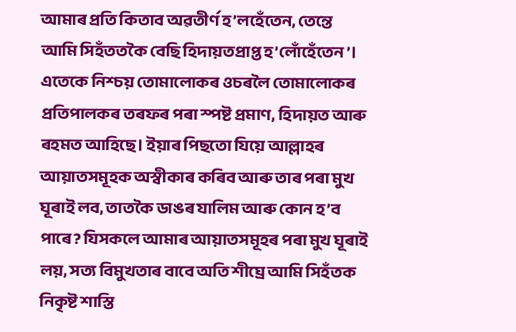আমাৰ প্ৰতি কিতাব অৱতীৰ্ণ হ’লহেঁতেন, তেন্তে আমি সিহঁততকৈ বেছি হিদায়তপ্ৰাপ্ত হ’লোঁহেঁতেন’। এতেকে নিশ্চয় তোমালোকৰ ওচৰলৈ তোমালোকৰ প্ৰতিপালকৰ তৰফৰ পৰা স্পষ্ট প্ৰমাণ, হিদায়ত আৰু ৰহমত আহিছে। ইয়াৰ পিছতো যিয়ে আল্লাহৰ আয়াতসমূহক অস্বীকাৰ কৰিব আৰু তাৰ পৰা মুখ ঘূৰাই লব, তাতকৈ ডাঙৰ যালিম আৰু কোন হ’ব পাৰে? যিসকলে আমাৰ আয়াতসমূহৰ পৰা মুখ ঘূৰাই লয়, সত্য বিমুখতাৰ বাবে অতি শীঘ্ৰে আমি সিহঁতক নিকৃষ্ট শাস্তি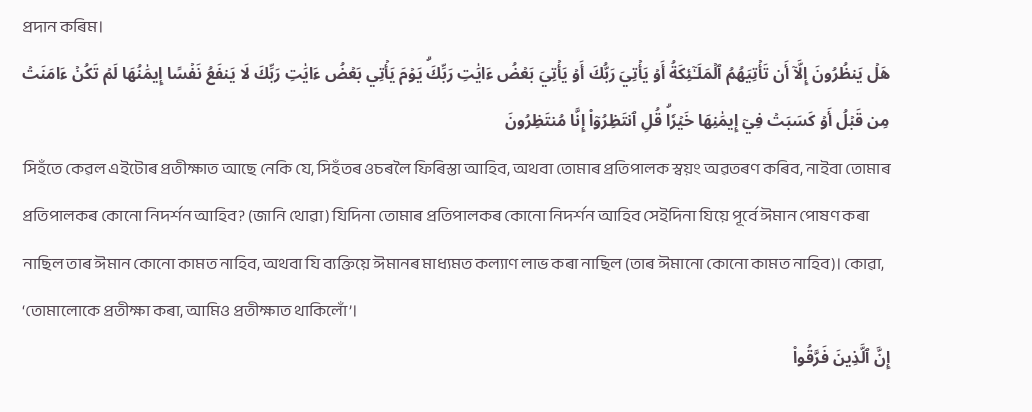প্ৰদান কৰিম।
هَلۡ يَنظُرُونَ إِلَّآ أَن تَأۡتِيَهُمُ ٱلۡمَلَـٰٓئِكَةُ أَوۡ يَأۡتِيَ رَبُّكَ أَوۡ يَأۡتِيَ بَعۡضُ ءَايَٰتِ رَبِّكَۗ يَوۡمَ يَأۡتِي بَعۡضُ ءَايَٰتِ رَبِّكَ لَا يَنفَعُ نَفۡسًا إِيمَٰنُهَا لَمۡ تَكُنۡ ءَامَنَتۡ مِن قَبۡلُ أَوۡ كَسَبَتۡ فِيٓ إِيمَٰنِهَا خَيۡرٗاۗ قُلِ ٱنتَظِرُوٓاْ إِنَّا مُنتَظِرُونَ
সিহঁতে কেৱল এইটোৰ প্ৰতীক্ষাত আছে নেকি যে, সিহঁতৰ ওচৰলৈ ফিৰিস্তা আহিব, অথবা তোমাৰ প্ৰতিপালক স্বয়ং অৱতৰণ কৰিব, নাইবা তোমাৰ প্ৰতিপালকৰ কোনো নিদৰ্শন আহিব? (জানি থোৱা) যিদিনা তোমাৰ প্ৰতিপালকৰ কোনো নিদৰ্শন আহিব সেইদিনা যিয়ে পূৰ্বে ঈমান পোষণ কৰা নাছিল তাৰ ঈমান কোনো কামত নাহিব, অথবা যি ব্যক্তিয়ে ঈমানৰ মাধ্যমত কল্যাণ লাভ কৰা নাছিল (তাৰ ঈমানো কোনো কামত নাহিব)। কোৱা, ‘তোমালোকে প্ৰতীক্ষা কৰা, আমিও প্ৰতীক্ষাত থাকিলোঁ’।
إِنَّ ٱلَّذِينَ فَرَّقُواْ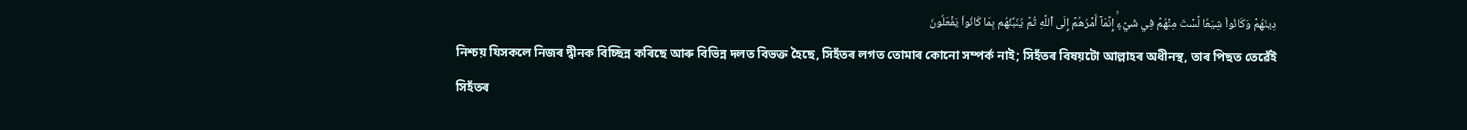دِينَهُمۡ وَكَانُواْ شِيَعٗا لَّسۡتَ مِنۡهُمۡ فِي شَيۡءٍۚ إِنَّمَآ أَمۡرُهُمۡ إِلَى ٱللَّهِ ثُمَّ يُنَبِّئُهُم بِمَا كَانُواْ يَفۡعَلُونَ
নিশ্চয় যিসকলে নিজৰ দ্বীনক বিচ্ছিন্ন কৰিছে আৰু বিভিন্ন দলত বিভক্ত হৈছে, সিহঁতৰ লগত তোমাৰ কোনো সম্পৰ্ক নাই; সিহঁতৰ বিষয়টো আল্লাহৰ অধীনস্থ, তাৰ পিছত তেৱেঁই সিহঁতৰ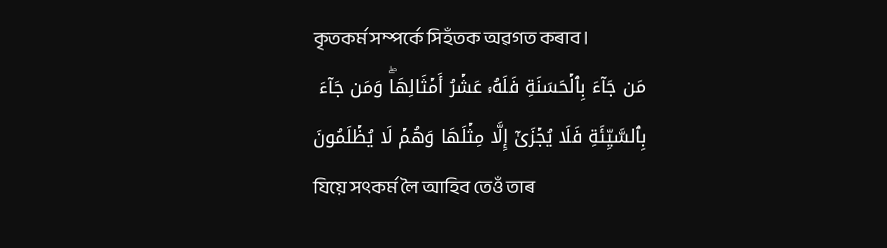কৃতকৰ্ম সম্পৰ্কে সিহঁতক অৱগত কৰাব।
مَن جَآءَ بِٱلۡحَسَنَةِ فَلَهُۥ عَشۡرُ أَمۡثَالِهَاۖ وَمَن جَآءَ بِٱلسَّيِّئَةِ فَلَا يُجۡزَىٰٓ إِلَّا مِثۡلَهَا وَهُمۡ لَا يُظۡلَمُونَ
যিয়ে সৎকৰ্ম লৈ আহিব তেওঁ তাৰ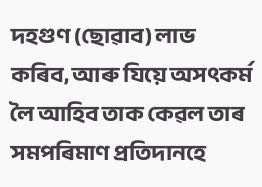দহগুণ (ছোৱাব) লাভ কৰিব, আৰু যিয়ে অসৎকৰ্ম লৈ আহিব তাক কেৱল তাৰ সমপৰিমাণ প্ৰতিদানহে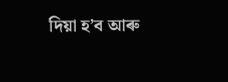দিয়া হ’ব আৰু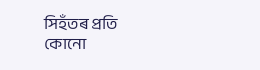সিহঁতৰ প্ৰতি কোনো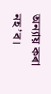অন্যায় কৰা নহ’ব।